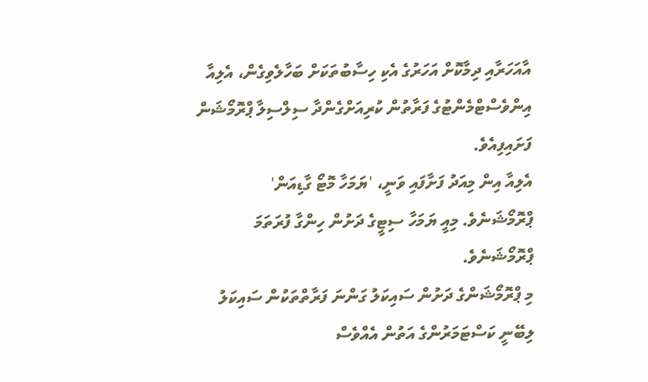އާއަހަރާއި ދިމާކޮށް އަހަރުގެ އެކި ހިސާބުތަކަށް ބަހާލެވިގެން، އެލިއާ އިންވެސްޓްމެންޓުގެ ފަރާތުން ކުރިއަށްގެންދާ ސިލްސިލާ ޕްރޮމޯޝަން ފަށައިފިއެވެ.
އެލިއާ އިން މިއަދު ފަށާފައި ވަނީ، 'ޔަމަހާ މޮޓޯ ގާޑިއަން' ޕްރޮމޯޝަނެވެ. މިއީ ޔަމަހާ ސިޓީގެ ދަށުން ހިންގާ ފުރަތަމަ ޕްރޮމޯޝަނެވެ.
މި ޕްރޮމޯޝަންގެ ދަށުން ސައިކަލު ގަންނަ ފަރާތްތަކުން ސައިކަލު ލިބޭނީ ކަސްޓަމަރުންގެ އަތުން އެއްވެސް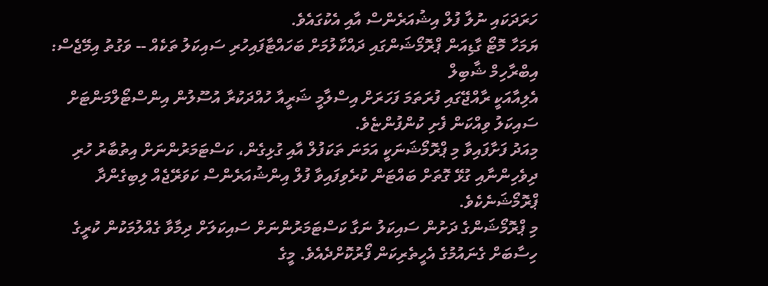ހަރަދަކައި ނުލާ ފުލް އިޝުއަރެންސް އާއި އެކުގައެވެ.
ޔަމަހާ މޮޓޯ ގާޑިއަން ޕްރޮމޯޝަންގައި ދައްކާލުމަށް ބަހައްޓާފައިހުރި ސައިކަލު ތަކެއް -- ވަގުތު އިމޭޖެސް: އިބްރާހިމް ޝާބިލް
އެލިއާއަކީ ރާއްޖޭގައި ފުރަތަމަ ފަހަރަށް އިސްލާމީ ޝަރީއާ ހުއްދަކުރާ އުސޫލުން އިންސްޓޯލްމަންޓަށް ސައިކަލު ވިއްކަން ފެށި ކުންފުންޏެވެ.
މިއަދު ފަށާފައިވާ މި ޕްރޮމޯޝަނަކީ އަމަނަ ތަކަފުލް އާއި ގުޅިގެން، ކަސްޓަމަރުންނަށް އިތުބާރު ހުރި ދިވެހިންނާއި ގުޅޭ ގޮތަށް ބައްޓަން ކުރެވިފައިވާ ފުލް އިންޝުއަރެންސް ކަވަރޭޖެއް ލިބިގެންދާ ޕްރޮމޯޝަނެކެވެ.
މި ޕްރޮމޯޝަންގެ ދަށުން ސައިކަލު ނަގާ ކަސްޓަމަރުންނަށް ސައިކަލަށް ދިމާވާ ގެއްލުމަކުން ކުރީގެ ހިސާބަށް ގެނައުމުގެ އެހީތެރިކަން ފޯރުކޮށްދެއެވެ. މީގެ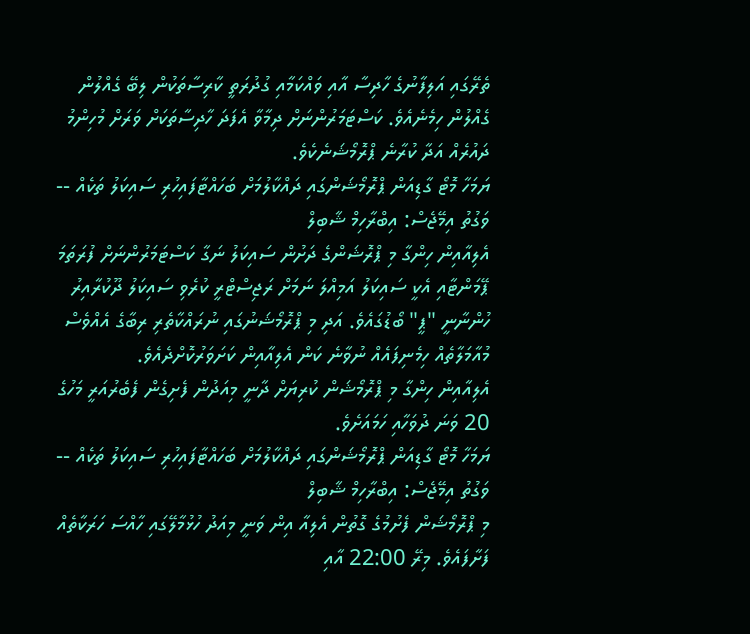ތެރޭގައި އަލިފާނުގެ ހާދިސާ އާއި ވައްކަމާއި ގުދުރަތީ ކާރިސާތަކުން ލިބޭ ގެއްލުން ގެއްލުން ހިމެނެއެވެ. ކަސްޓަމަރުންނަށް ދިމާވާ އެފަދަ ހާދިސާތަކަށް ވަރަށް މުހިންމު ދައުރެއް އަދާ ކުރާނެ ޕްރޮމޯޝަނެކެވެ.
ޔަމަހާ މޮޓޯ ގާޑިއަން ޕްރޮމޯޝަންގައި ދައްކާލުމަށް ބަހައްޓާފައިހުރި ސައިކަލު ތަކެއް -- ވަގުތު އިމޭޖެސް: އިބްރާހިމް ޝާބިލް
އެލިއާއިން ހިންގާ މި ޕްރޮޝަންގެ ދަށުން ސައިކަލު ނަގާ ކަސްޓަމަރުންނަށް ފުރަތަމަ ޕޭމަންޓާއި އެކީ ސައިކަލު އަމިއްލަ ނަމަށް ރަޖިސްޓްރީ ކުރެވި ސައިކަލު ދޫކުރާއިރު ހުންނާނީ "ޕީ" ބޯޑުގައެވެ. އަދި މި ޕްރޮމޯޝަނުގައި ނުރައްކާތެރި ރިބާގެ އެއްވެސް މުއާމަލާތެއް ހިމެނިފައެއް ނުވާނެ ކަން އެލިއާއިން ކަށަވަރުކޮށްދެއެވެ.
އެލިއާއިން ހިންގާ މި ޕްރޮމޯޝަން ކުރިޔަށް ދާނީ މިއަދުން ފެށިގެން ފެބެރުއަރީ މަހުގެ 20 ވަނަ ދުވަހާއި ހަމައަށެވެ.
ޔަމަހާ މޮޓޯ ގާޑިއަން ޕްރޮމޯޝަންގައި ދައްކާލުމަށް ބަހައްޓާފައިހުރި ސައިކަލު ތަކެއް -- ވަގުތު އިމޭޖެސް: އިބްރާހިމް ޝާބިލް
މި ޕްރޮމޯޝަން ފެށުމުގެ ގޮތުން އެލިއާ އިން ވަނީ މިއަދު ހުޅުމާލޭގައި ހާއްސަ ހަރަކާތެއް ފަށާފައެވެ. މިރޭ 22:00 އާއި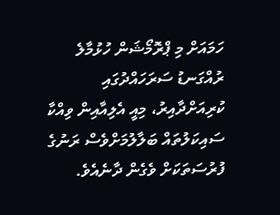ހަމައަށް މި ޕްރޮމޯޝަން ހުޅުމާލެ ރުއްގަނޑު ސަރަހައްދުގައި ކުރިއަށްދާއިރު، މިއީ އެލިއާއިން ވިއްކާ ސައިކަލުތައް ބަލާލުމަށްވެސް ރަނުގެ ފުރުސަތަކަށް ވެގެން ދާނެއެވެ.